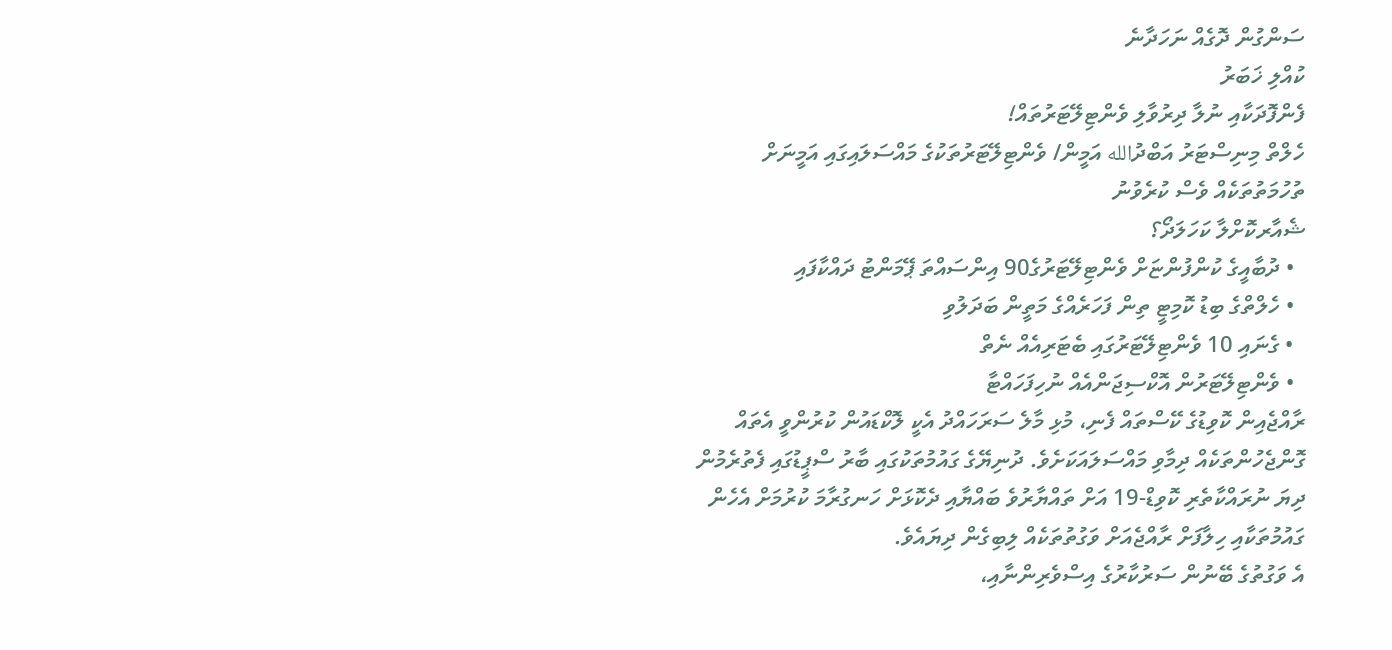ސަންގުން ދޮގެއް ނަހަދާނެ
ކުއްލި ޚަބަރު
ފެންފޮދަކާއި ނުލާ ދިރުވާލި ވެންޓިލޭޓަރުތައް!
ހެލްތް މިނިސްޓަރު އަބްދުالله އަމީން/ ވެންޓިލޭޓަރުތަކުގެ މައްސަލައިގައި އަމީނަށް ތުހުމަތުތަކެއް ވެސް ކުރެވުނު
ޝެއާރކޮށްލާ ކަހަލަދޯ؟
  • ދުބާއީގެ ކުންފުންޏަށް ވެންޓިލޭޓަރުގެ90 އިންސައްތަ ޕޭމަންޓު ދައްކާފައި
  • ހެލްތްގެ ބިޑު ކޮމިޓީ ތިން ފަހަރެއްގެ މަތީން ބަދަލުވި
  • ގެނައި 10 ވެންޓިލޭޓަރުގައި ބެޓަރިއެއް ނެތް
  • ވެންޓިލޭޓަރުން އޮކްސިޖަންއެއް ނުހިފަހައްޓާ
ރާއްޖެއިން ކޮވިޑުގެ ކޭސްތައް ފެނި، މުޅި މާލެ ސަރަހައްދު އެކީ ލޮކްޑައުން ކުރުންވީ އެތައް ގޮންޖެހުންތަކެއް ދިމާވި މައްސަލައަކަށެވެ. ދުނިޔޭގެ ގައުމުތަކުގައި ބާރު ސްޕީޑުގައި ފެތުރެމުން ދިޔަ ނުރައްކާތެރި ކޮވިޑް-19 އަށް ތައްޔާރުވެ ބައްޔާއި ދެކޮޅަށް ހަނގުރާމަ ކުރުމަށް އެހެން ގައުމުތަކާއި ހިލާފަށް ރާއްޖެއަށް ވަގުތުތަކެއް ލިބިގެން ދިޔައެވެ.
އެ ވަގުތުގެ ބޭނުން ސަރުކާރުގެ އިސްވެރިންނާއި،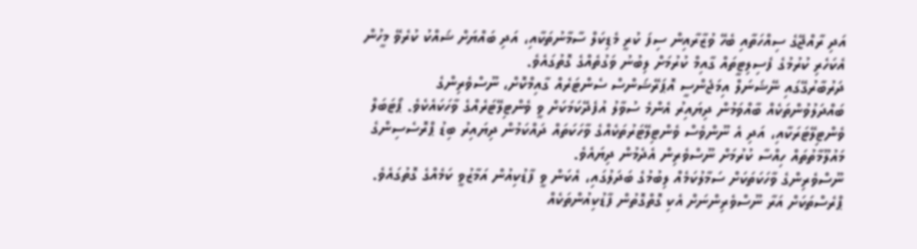އަދި ރާއްޖޭގެ ސިއްހަތާއި ބެހޭ ވުޒާރާއިން ސިފަ ކުރީ މެޑިކަލް ސާމާނުތަކާއި، އަދި ބައްޔަށް ޝައްކު ކުރެވޭ މީހުން އެކަހެރި ކުރުމުގެ ފެސިލިޓީތައް ގާއިމް ކުރުމަށް ލިބުނު ވަގުތެއްގެ ގޮތުގައެވެ.
ދަރުބާރުގޭގައި ނޭޝަނަލް އިމަޖެންސީ އޮޕަރޭޝަންސް ސެންޓަރެއް ގާއިމްކޮށް، ނޫސްވެރިންގެ ބައްދަލުވުންތަކެއް ބާއްވަމުން ދިޔައިރު އެންމެ ސުވާލު އުފެދޭކަމަކަށް ވީ ވެންޓިލޭޓަރެއްގެ ވާހަކައެކެވެ. ޕޯޓަބަލް ވެންޓިލޭޓަރަކާއި، އަދި އެ ނޫންވެސް ވެންޓިލޭޓަރުތަކެއްގެ ވާހަކަތައް ދައްކަމުން ދިޔައިރު ބިޑު ޕްރޮސެސިންގެ މައުލޫމާތުތައް ހިއްސާ ކުރުމަށް ނޫސްވެރިން އެދެމުން ދިޔައެވެ.
ނޫސްވެރިންގެ ވާހަކަތަކަށް ސަމާލުކަމެއް ލިބުމުގެ ބަދަލުގައި، އެކަން ވީ ފާޑުކިއުން އަމާޒުވީ ކަމެއްގެ ގޮތުގައެވެ. ޕްރެސްތަކަށް އަރާ ނޫސްވެރިންނަށް އެކި ގޮތްގޮތުން ފާޑުކިއުންތަކެއް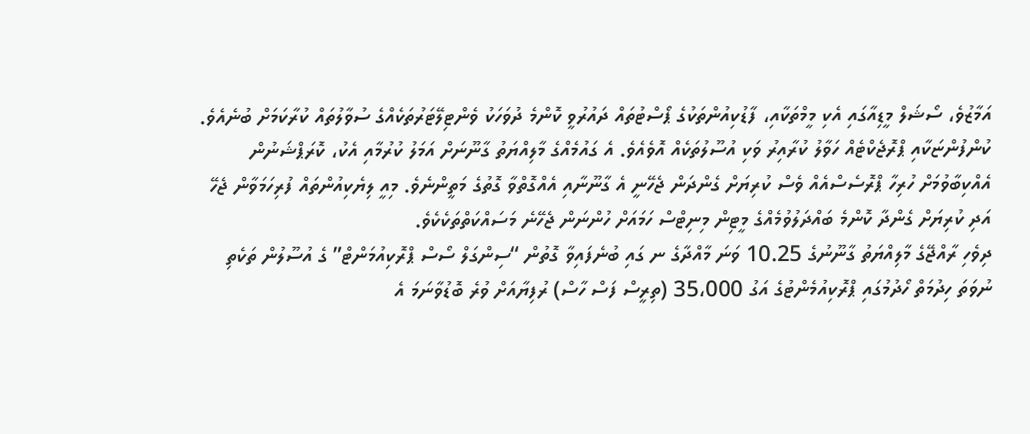އަމާޒުވެ، ސޯޝަލް މީޑިއާގައި އެކި މީމްތަކާއި، ފާޑުކިއުންތަކުގެ ޕޯސްޓުތައް ދައުރުވީ ކޮންމެ ދުވަހަކު ވެންޓިލޭޓަރުތަކެއްގެ ސުވާލުތައް ކުރާކަމަށް ބުނެއެވެ.
ކުންފުންޏަކާއި ޕްރޮޖެކްޓެއް ހަވާލު ކުރާއިރު ވަކި އުސޫލުތަކެއް އޮވެއެވެ. އެ ގައުމެއްގެ މާލިއްޔަތު ގާނޫނަށް އަމަލު ކުރުމާއި އެކު، ކޮރަޕްޝަނުން އެއްކިބާވުމަށް ހުރިހާ ޕްރޮސެސްއެއް ވެސް ކުރިޔަށް ގެންދަން ޖެހޭނީ އެ ގާނޫނާއި އެއްގޮތްވާ ގޮތުގެ މަތީންނެވެ. މިއީ ލިޔެކިއުންތައް ފުރިހަމަވާން ޖެހޭ އަދި ކުރިޔަށް ގެންދާ ކޮންމެ ބައްދަލުވުމެއްގެ މީޓިން މިނިޓްސް ހަމައަށް ހުންނަން ޖެހޭނެ މަސައްކަތްތަކެކެވެ.
ދިވެހި ރާއްޖޭގެ މާލިއްޔަތު ގާނޫނުގެ 10.25 ވަނަ މާއްދާގެ ނ ގައި ބުނެފައިވާ ގޮތުން “ސިންގަލް ސޯސް ޕްރޮކިއުމަންޓް” ގެ އުސޫލުން ތަކެތި ނުވަތަ ހިދުމަތް ހޯދުމުގައި ޕްރޮކިއުމެންޓުގެ އަގު 35،000 (ތިރީސް ފަސް ހާސް) ރުފިޔާއަށް ވުރެ ބޮޑުވާނަމަ އެ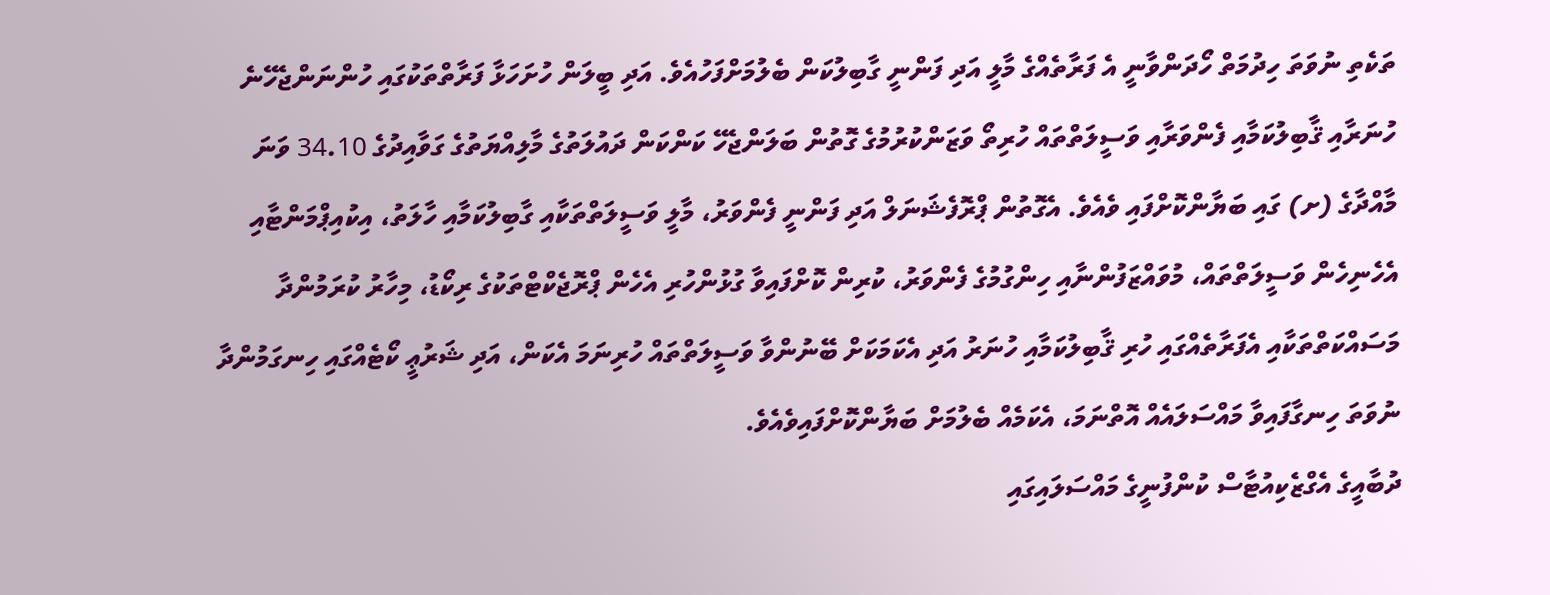ތަކެތި ނުވަތަ ހިދުމަތް ހޯދަންވާނީ އެ ފަރާތެއްގެ މާލީ އަދި ފަންނީ ގާބިލުކަން ބެލުމަށްފަހުއެވެ. އަދި ބީލަން ހުށަހަޅާ ފަރާތްތަކުގައި ހުންނަންޖެހޭނެ ހުނަރާއި ޤާބިލުކަމާއި ފެންވަރާއި ވަސީލަތްތައް ހުރިތޯ ވަޒަންކުރުމުގެ ގޮތުން ބަލަންޖެހޭ ކަންކަން ދައުލަތުގެ މާލިއްޔަތުގެ ގަވާއިދުގެ 34.10 ވަނަ މާއްދާގެ (ށ) ގައި ބަޔާންކޮށްފައި ވެއެވެ. އެގޮތުން ޕްރޮފެޝަނަލް އަދި ފަންނީ ފެންވަރު، މާލީ ވަސީލަތްތަކާއި ގާބިލުކަމާއި ހާލަތު، އިކުއިޕްމަންޓާއި އެހެނިހެން ވަސީލަތްތައް، މުވައްޒަފުންނާއި ހިންގުމުގެ ފެންވަރު، ކުރިން ކޮށްފައިވާ ގުޅުންހުރި އެހެން ޕްރޮޖެކްޓްތަކުގެ ރިކޯޑު، މިހާރު ކުރަމުންދާ މަސައްކަތްތަކާއި އެފަރާތެއްގައި ހުރި ޤާބިލުކަމާއި ހުނަރު އަދި އެކަމަކަށް ބޭނުންވާ ވަސީލަތްތައް ހުރިނަމަ އެކަން، އަދި ޝަރުޢީ ކޯޓެއްގައި ހިނގަމުންދާ ނުވަތަ ހިނގާފައިވާ މައްސަލައެއް އޮތްނަމަ، އެކަމެއް ބެލުމަށް ބަޔާންކޮށްފައިވެއެވެ.
ދުބާއީގެ އެގްޒެކިއުޓާސް ކުންފުނީގެ މައްސަލައިގައި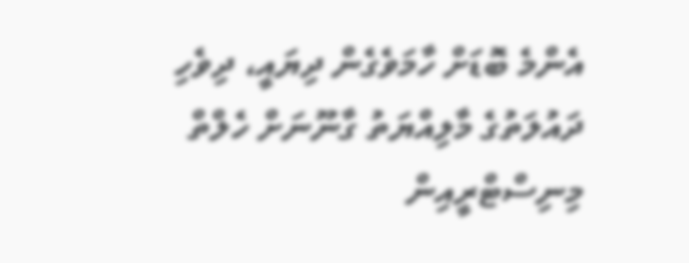އެންމެ ބޮޑަށް ހާމަވެގެން ދިޔައީ، ދިވެހި ދައުލަތުގެ މާލިއްޔަތު ގާނޫނަށް ހެލްތް މިނިސްޓްރީއިން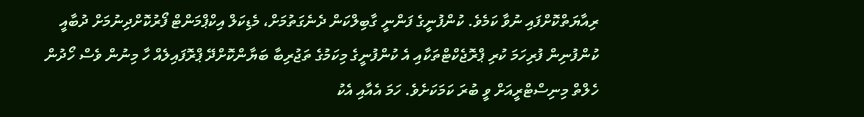ރިއާޔަތްކޮށްފައި ނުވާ ކަމެވެ. ކުންފުނީގެ ފަންނީ ގާބިލްކަން ދެނެގަތުމަށް، މެޑިކަލް އިކްޕްމަންޓް ފޯރުކޮށްދިނުމަށް ދުބާއީ ކުންފުނިން ފުރިހަމަ ކުރި ޕްރޮޖެކްޓްތަކާއި އެ ކުންފުނީގެ މިކަމުގެ ތަޖުރިބާ ބަޔާންކޮށްދޭ ޕްރޮފައިލެއް ހާ މިނުން ވެސް ހޯދުން ހެލްތް މިނިސްޓްރީއަށް ވީ ބުރަ ކަމަކަށެވެ. ހަމަ އެއާއި އެކު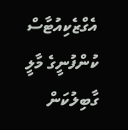އެގްޒެކިއުޓާސް ކުންފުނީގެ މާލީ ގާބިލުކަން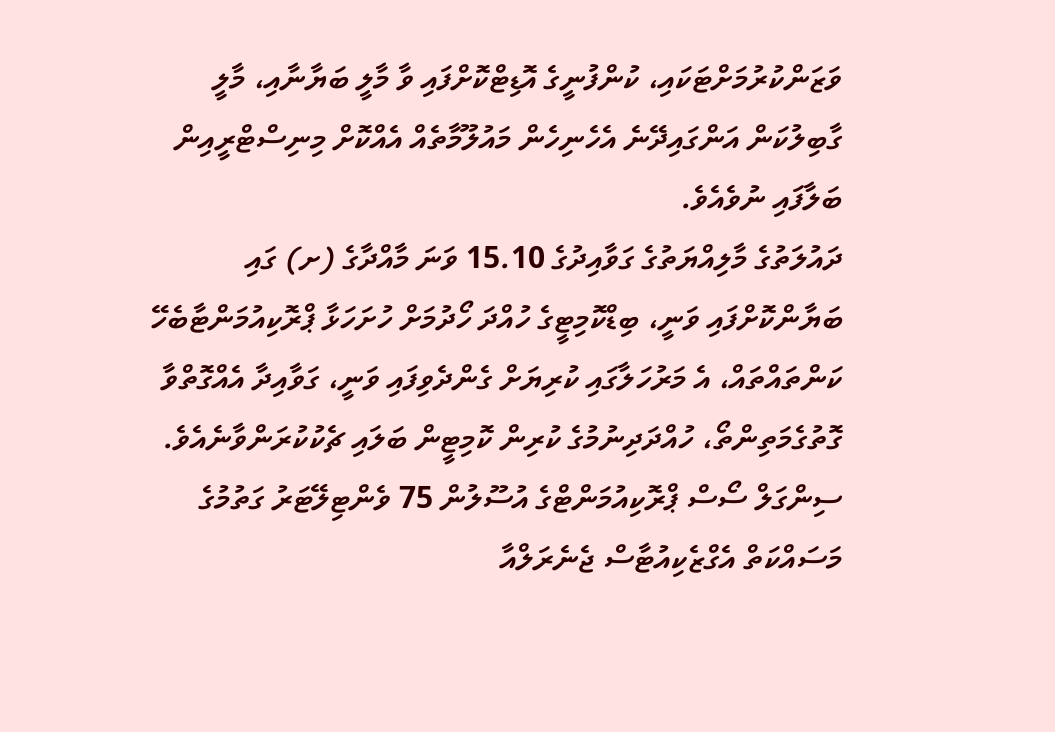ވަޒަންކުރުމަށްޓަކައި، ކުންފުނީގެ އޮޑިޓްކޮށްފައި ވާ މާލީ ބަޔާނާއި، މާލީ ގާބިލުކަން އަންގައިދޭނެ އެހެނިހެން މައުލޫމާތެއް އެއްކޮށް މިނިސްޓްރީއިން ބަލާފައި ނުވެއެވެ.
ދައުލަތުގެ މާލިއްޔަތުގެ ގަވާއިދުގެ 15.10 ވަނަ މާއްދާގެ (ށ) ގައި ބަޔާންކޮށްފައި ވަނީ، ބިޑްކޮމިޓީގެ ހުއްދަ ހޯދުމަށް ހުށަހަޅާ ޕްރޮކިއުމަންޓާބެހޭ ކަންތައްތައް، އެ މަރުހަލާގައި ކުރިޔަށް ގެންދެވިފައި ވަނީ، ގަވާއިދާ އެއްގޮތްވާ ގޮތުގެމަތިންތޯ، ހުއްދަދިނުމުގެ ކުރިން ކޮމިޓީން ބަލައި ޗެކުކުރަންވާނެއެވެ.
ސިންގަލް ސޯސް ޕްރޮކިއުމަންޓްގެ އުސޫލުން 75 ވެންޓިލޭޓަރު ގަތުމުގެ މަސައްކަތް އެގްޒެކިއުޓާސް ޖެނެރަލްއާ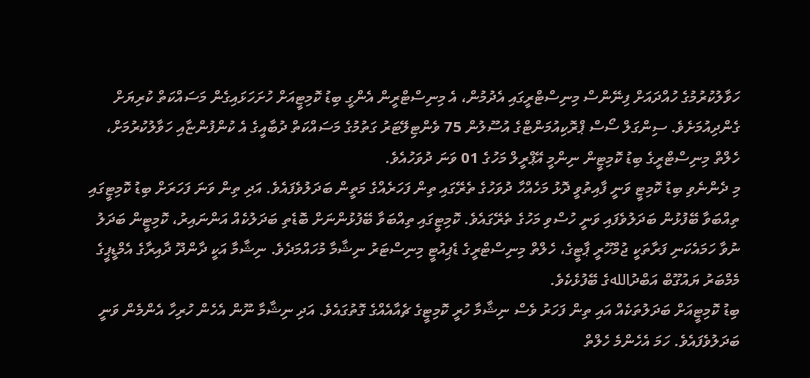ހަވާލުކުރުމުގެ ހުއްދައަށް ފިނޭންސް މިނިސްޓްރީގައި އެދުމުން، އެ މިނިސްޓްރީން އެންގީ ބިޑު ކޮމިޓީއަށް ހުށަހަޅައިގެން މަސައްކަތް ކުރިޔަށް ގެންދިއުމަށެވެ. ސިންގަލް ސޯސް ޕްރޮކިއުމަންޓްގެ އުސޫލުން 75 ވެންޓިލޭޓަރު ގަތުމުގެ މަސައްކަތް ދުބާއީގެ އެ ކުންފުންޏާއި ހަވާލުކުރުމަށް، ހެލްތް މިނިސްޓްރީގެ ބިޑު ކޮމިޓީން ނިންމީ އޭޕްރީލް މަހުގެ 01 ވަނަ ދުވަހުއެވެ.
މި ދެންނެވި ބިޑު ކޮމިޓީ ވަނީ ފާއިތުވީ ދޮޅު މަހެއްހާ ދުވަހުގެ ތެރޭގައި ތިން ފަހަރެއްގެ މަތީން ބަދަލުވެފައެވެ. އަދި ތިން ވަނަ ފަހަރަށް ބިޑު ކޮމިޓީގައި ތިއްބަވާ ބޭފުޅުން ބަދަލުވެފައި ވަނީ ހުސްވި މަހުގެ ތެރޭގައެވެ. ކޮމިޓީގައި ތިއްބަވާ ބޭފުޅުންނަށް ބޮޑެތި ބަދަލުކެއް އަންނައިރު، ކޮމިޓީން ބަދަލު ނުވާ ހަމައެކަނި ފަރާތަކީ ޖުމްހޫރީ ޕާޓީގެ، ހެލްތް މިނިސްޓްރީގެ ޑެޕިއުޓީ މިނިސްޓަރު ނިޝާމާ މުހައްމަދެވެ. ނިޝާމާ އަކީ ދާންދޫ ދާއިރާގެ އެމްޑީޕީގެ މެމްބަރު ޔައުގޫބް އަބްދުاللهގެ ބޭފުޅެކެވެ.
ބިޑު ކޮމިޓީއަށް ބަދަލުތަކެއް އައި ތިން ފަހަރު ވެސް ނިޝާމާ ހުރީ ކޮމިޓީގެ ޗެއާއެއްގެ ގޮތުގައެވެ. އަދި ނިޝާމާ ނޫން އެހެން ހުރިހާ އެންމެން ވަނީ ބަދަލުވެފައެވެ. ހަމަ އެހެންމެ ހެލްތް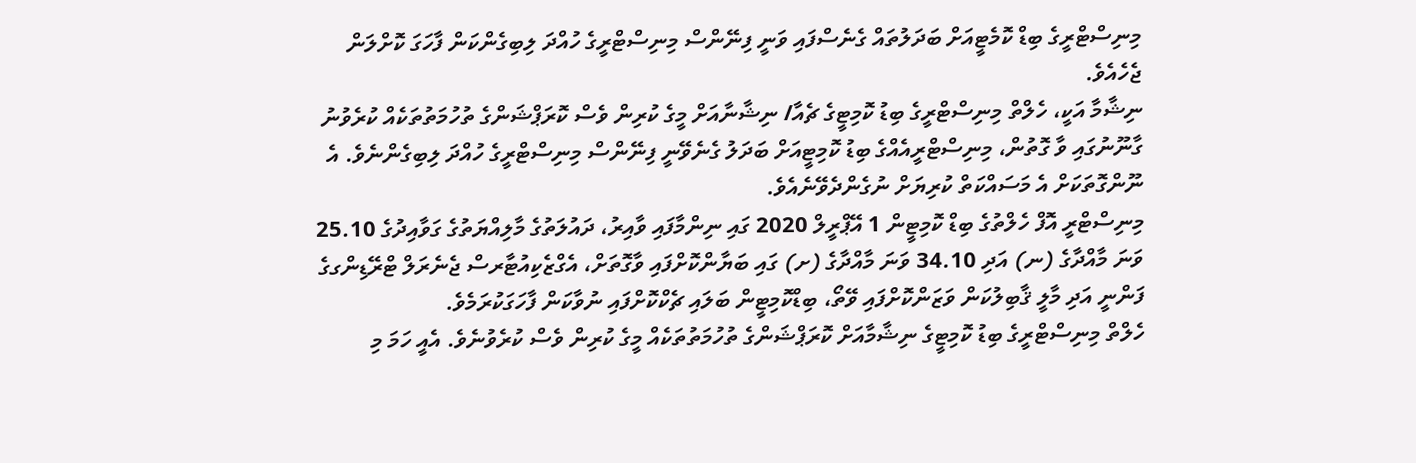މިނިސްޓްރީގެ ބިޑް ކޮމެޓީއަށް ބަދަލުތައް ގެނެސްފައި ވަނީ ފިނޭންސް މިނިސްޓްރީގެ ހުއްދަ ލިބިގެންކަން ފާހަގަ ކޮށްލަން ޖެހެއެވެ.
ނިޝާމާ އަކީ، ހެލްތް މިނިސްޓްރީގެ ބިޑު ކޮމިޓީގެ ޗެއާ/ ނިޝާނާއަށް މީގެ ކުރިން ވެސް ކޮރަޕްޝަންގެ ތުހުމަތުތަކެއް ކުރެވުނު
ގާނޫނުގައި ވާ ގޮތުން، މިނިސްޓްރީއެއްގެ ބިޑު ކޮމިޓީއަށް ބަދަލު ގެނެވޭނީ ފިނޭންސް މިނިސްޓްރީގެ ހުއްދަ ލިބިގެންނެވެ. އެ ނޫންގޮތަކަށް އެ މަސައްކަތް ކުރިޔަށް ނުގެންދެވޭނެއެވެ.
މިނިސްޓްރީ އޮފް ހެލްތުގެ ބިޑް ކޮމިޓީން 1 އޭޕްރީލް 2020 ގައި ނިންމާފައި ވާއިރު، ދައުލަތުގެ މާލިއްޔަތުގެ ގަވާއިދުގެ 25.10 ވަނަ މާއްދާގެ (ނ) އަދި 34.10 ވަނަ މާއްދާގެ (ށ) ގައި ބަޔާންކޮށްފައި ވާގޮތަށް، އެގްޒެކިއުޓާރސް ޖެނެރަލް ޓްރޭޑިންގގެ ފަންނީ އަދި މާލީ ޤާބިލުކަން ވަޒަންކޮށްފައި ވޭތޯ، ބިޑްކޮމިޓީން ބަލައި ޗެކްކޮށްފައި ނުވާކަން ފާހަގަކުރަމެވެ.
ހެލްތް މިނިސްޓްރީގެ ބިޑު ކޮމިޓީގެ ނިޝާމާއަށް ކޮރަޕްޝަންގެ ތުހުމަތުތަކެއް މީގެ ކުރިން ވެސް ކުރެވުނެވެ. އެއީ ހަމަ މި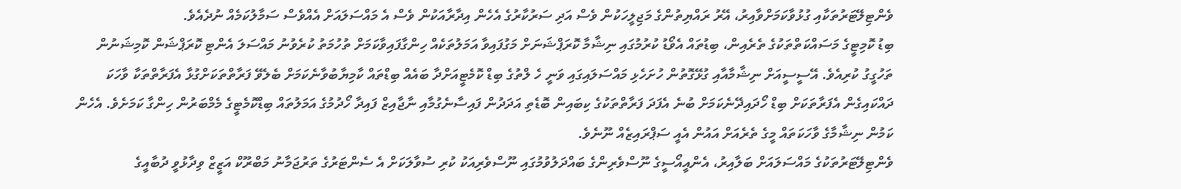ވެންޓިލޭޓަރުތަކާއި ގުޅުވާކަމަށްވާއިރު، އޭރު ރައްޔިތުންގެ މަޖިލީހަކުން ވެސް އަދި ސަރުކާރުގެ އެހެން އިދާރާއަކުން ވެސް އެ މައްސަލައަށް އެއްވެސް ސަމާލުކަމެއް ނުދެއެވެ.
ބިޑު ކޮމިޓީގެ މަސައްކަތްތަކުގެ ތެރެއިން، ބިޑުތައް އެވޯޑު ކުރުމުގައި ނިޝާމާ ކޮރަޕްޝަނަށް މަގުފައިވާ އަމަލުތަކެއް ހިންގާފައިވާކަމަށް ތުހުމަތު ކުރެވުނު މައްސަލަ އެންޓި ކޮރަޕްޝަން ކޮމިޝަނުން ތަހުގީގު ކުރިއެވެ. އޭސީސީއަށް ނިޝާމާއާއި ގުޅޭގޮތުން ހުށަހެޅި މައްސަލައިގައި ވަނީ ހެ ލްތުގެ ބިޑް ކޮމެޓީއަށްދާ ބައެއް ބިޑްތައް ކާމިޔާބުވާނެކަމަށް ބެލެވޭ ފަރާތްތަކަށްގުޅާ އެފަރާތްތަކާ ވާހަކަ ދައްކައިގެން އެފަރާތަކަށް ބިޑް ހޯދައިދޭނެކަމަށް ބުނެ އެފަދަ ފަރާތްތަކުގެ ކިބައިން ބޮޑެތި އަދަދުން ފައިސާނެގުމާއި ނާޖާއިޒް ފައިދާ ހޯދުމުގެ އަމަލުތައް ބިޑްކޮމެޓީގެ މެމްބަރުން ހިންގާ ކަމަށެވެ. އެހެން ކަމުން ނިޝާމާގެ ވާހަކަތައް މީގެ ތެރެއަށް އައުން އެއީ ސަޕްރައިޒެއް ނޫނެވެ.
ވެންޓިލޭޓަރުތަކުގެ މައްސަލައަށް ބަލާއިރު، އެންއީއޯސީގެ ނޫސްވެރިންގެ ބައްދަލުވުމުގައި ނޫސްވެރިއަކު ކުރި ސުވާލަކަށް އެ ސެންޓަރުގެ ތަރުޖަމާނު މަބްރޫކް އަޒީޒް ވިދާޅުވީ ދުބާއީގެ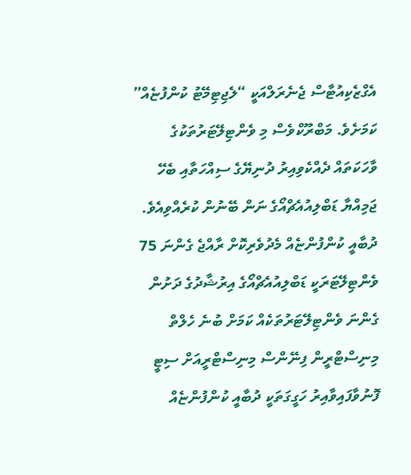އެގްޒެކިއުޓާސް ޖެނެރަލްއަކީ “ލެޖިޓިމޭޓު ކުންފުޏެއް” ކަމަށެވެ. މަބްރޫކްވެސް މި ވެންޓިލޭޓަރުތަކުގެ ވާހަކަތައް ދެއްކެވިއިރު ދުނިޔޭގެ ސިއްހަތާއި ބެހޭ ޖަމިއްޔާ ޑަބްލިއުއެޗްއޯގެ ނަން ބޭނުން ކުރެއްވިއެވެ.
ދުބާއީ ކުންފުންޏެއް މެދުވެރިކޮށް ރާއްޖެ ގެންނަ 75 ވެންޓިލޭޓަރަކީ ޑަބްލިއުއެޗްއޯގެ އިރުޝާދުގެ ދަށުން ގެންނަ ވެންޓިލޭޓަރުތަކެއް ކަމަށް ބުނެ ހެލްތް މިނިސްޓްރީން ފިނޭންސް މިނިސްޓްރީއަށް ސިޓީ ފޮނުވާފައިވާއިރު ހަގީގަތަކީ ދުބާއީ ކުންފުންޏެއް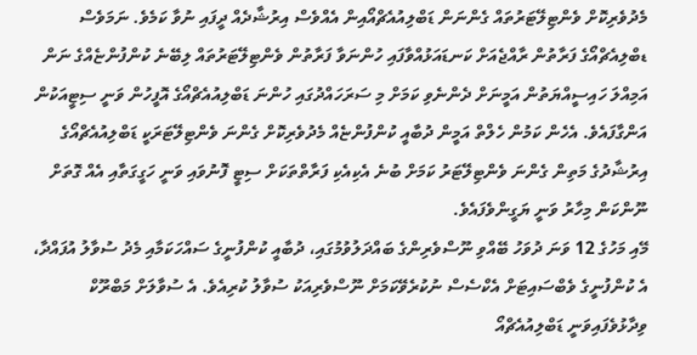މެދުވެރިކޮށް ވެންޓިލޭޓަރުތައް ގެންނަން ޑަބްލިއުއެޗްއޯއިން އެއްވެސް އިރުޝާދެއް ދީފައި ނުވާ ކަމެވެ. ނަމަވެސް ޑބްލިއެޗްއޯގެ ފަރާތުން ރާއްޖެއަށް ކަނޑައަޅުއްވާފައި ހުންނަވާ ފަރާތުން ވެންޓިލޭޓަރުތައް ލިބޭނެ ކުންފުންޏެއްގެ ނަން އަމިއްލަ ހައިސީއްޔަތުން އަމީނަށް ދެންނެވި ކަމަށް މި ސަރަހައްދުގައި ހުންނަ ޑަބްލިއުއެޗްއޯގެ އޮފީހުން ވަނީ ސިޓީއަކުން އަންގާފައެވެ. އެހެން ކަމުން ހެލްތް އަމީން ދުބާއީ ކުންފުންޏެއް މެދުވެރިކޮށް ގެންނަ ވެންޓިލޭޓަރަކީ ޑަބްލިއުއެޗްއޯގެ އިރުޝާދުގެ މަތިން ގެންނަ ވެންޓިލޭޓަރު ކަމަށް ބުނެ އެކިއެކި ފަރާތްތަކަށް ސިޓީ ފޮނުވައި ވަނީ ހަގީގަތާއި އެއް ގޮތަށް ނޫންކަން މިހާރު ވަނީ ޔަގީންވެފައެވެ.
މޭއި މަހުގެ 12 ވަނަ ދުވަހު ބޭއްވި ނޫސްވެރިންގެ ބައްދަލުވުމުގައި، ދުބާއީ ކުންފުނީގެ ސައްހަކަމާއި މެދު ސުވާލު އުފައްދާ، އެ ކުންފުނީގެ ވެބްސައިޓަށް އެކްސެސް ނުކުރެވޭކަމަށް ނޫސްވެރިއަކު ސުވާލު ކުރިއެވެ. އެ ސުވާލަށް މަބްރޫކް ވިދާޅުވެފައިވަނީ ޑަބްލިއުއެޗްއޯ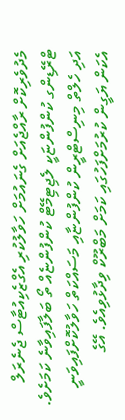މެދުވެރިކޮށް ރާއްޖެއަށް ގެނައުމަށް ހަވާލުކުރި އެގްޒެކިއުޓާސް ޖެނެރަލް ޓްރޭޑިންގ ކުންފުންޏަކީ ލެޖިޓިމޭޓް ކުންފުންޏެއް ތޯ ބަލާފައިވާނެ ކަމަށެވެ. އަދި ހެލްތް މިނިސްޓްރީން ކުންފުންޏާއި މަސައްކަތް ހަވާލުކޮށްފައިވަނީ އެކަން ޔަގީން ކުރުމަށްފަހުގައި ކަމަށް މަބްރޫކް ވިދާޅުވިއެވެ. އޭގެ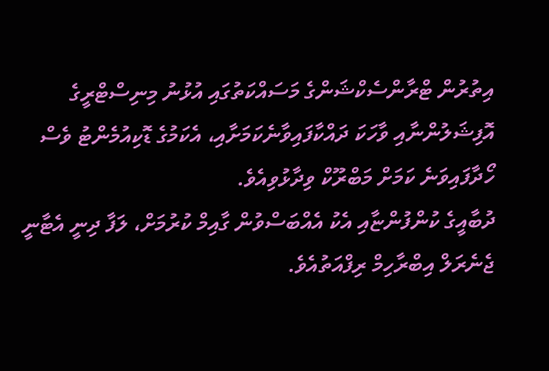އިތުރުން ޓްރާންސެކްޝަންގެ މަސައްކަތުގައި އުޅުނު މިނިސްޓްރީގެ އޮފިޝަލުންނާއި ވާހަކަ ދައްކާފައިވާނެކަމަށާއި، އެކަމުގެ ޑޮކިއުމެންޓު ވެސް ހޯދާފައިވަނެ ކަމަށް މަބްރޫކް ވިދާޅުވިއެވެ.
ދުބާއީގެ ކުންފުންޏާއި އެކު އެއްބަސްވުން ގާއިމް ކުރުމަށް، ލަފާ ދިނީ އެޓާނީ ޖެނެރަލް އިބްރާހިމް ރިފްއަތުއެވެ.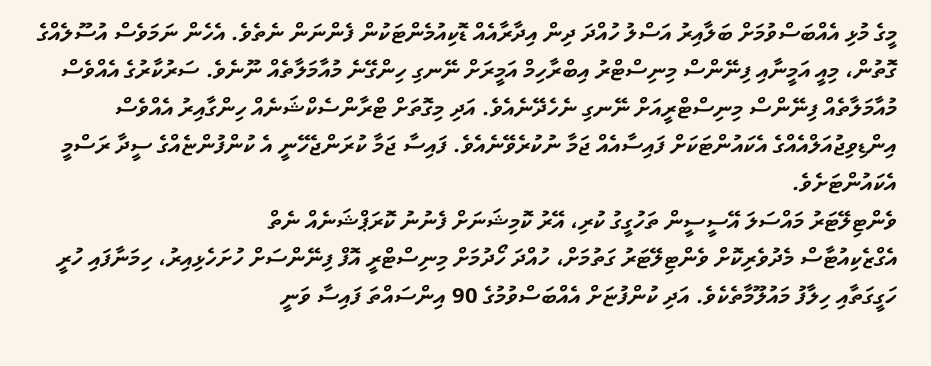މީގެ މުޅި އެއްބަސްވުމަށް ބަލާއިރު އަސްލު ހުއްދަ ދިން އިދާރާއެއް ޑޮކިއުމެންޓަކުން ފެންނަން ނެތެވެ. އެހެން ނަމަވެސް އުސޫލެއްގެ ގޮތުން، މިއީ އަމީނާއި ފިނޭންސް މިނިސްޓްރު އިބްރާހިމް އަމީރަށް ނޭނގި ހިންގޭނެ މުއާމަލާތެއް ނޫނެވެ. ސަރުކާރުގެ އެއްވެސް މުއާމަލާތެއް ފިނޭންސް މިނިސްޓްރީއަށް ނޭނގި ނެހެދޭނެއެވެ. އަދި މިގޮތަށް ޓްރާންސެކްޝަނެއް ހިންގާއިރު އެއްވެސް އިންޑިވިޖުއަލްއެއްގެ އެކައުންޓަކަށް ފައިސާއެއް ޖަމާ ނުކުރެވޭނެއެވެ. ފައިސާ ޖަމާ ކުރަންޖެހޭނީ އެ ކުންފުންޏެއްގެ ސީދާ ރަސްމީ އެކައުންޓަށެވެ.
ވެންޓިލޭޓަރު މައްސަލަ އޭސީސީން ތަހުގީގު ކުރި، އޭރު ކޮމިޝަނަށް ފެނުނު ކޮރަޕްޝަނެއް ނެތް
އެގްޒެކިއުޓާސް މެދުވެރިކޮށް ވެންޓިލޭޓަރު ގަތުމަށް، ހުއްދަ ހޯދުމަށް މިނިސްޓްރީ އޮފް ފިނޭންސަށް ހުށަހެޅިއިރު، ހިމަނާފައި ހުރީ ހަގީގަތާއި ހިލާފު މައުލޫމާތެކެވެ. އަދި ކުންފުޏަށް އެއްބަސްވުމުގެ 90 އިންސައްތަ ފައިސާ ވަނީ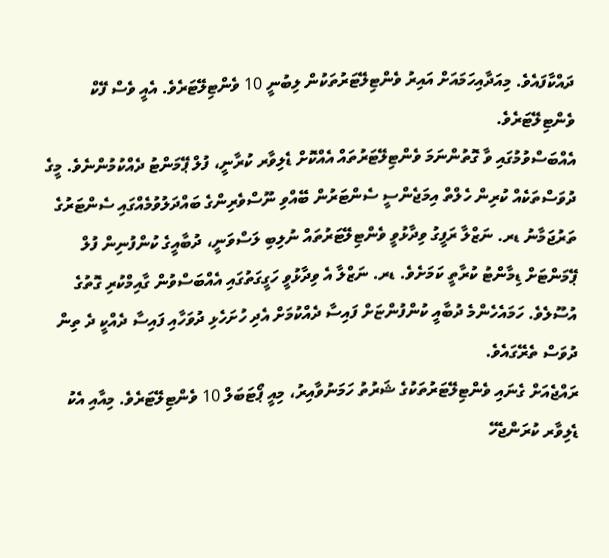ދައްކާފައެވެ. މިއަދާއިހަމައަށް އައިރު ވެންޓިލޭޓަރުތަކުން ލިބުނީ 10 ވެންޓިލޭޓަރެވެ. އެއީ ވެސް ފޭކް ވެންޓިލޭޓަރެވެ.
އެއްބަސްވުމުގައި ވާ ގޮތުންނަމަ ވެންޓިލޭޓަރުތައް އެއްކޮށް ޑެލިވާރ ކުރާނީ، ފުލް ޕޭމަންޓު ދެއްކުމުންނެވެ. މީގެ ދުވަސްތަކެއް ކުރިން ހެލްތް އިމަޖެންސީ ސެންޓަރުން ބޭއްވި ނޫސްވެރިންގެ ބައްދަލުވުމެއްގައި ސެންޓަރުގެ ތަރުޖަމާނު ޑރ. ނަޒްލާ ރަފީގު ވިދާޅުވީ ވެންޓިލޭޓަރުތައް ނުލިބި ލަސްވަނީ، ދުބާއީގެ ކުންފުނިން ފުލް ޕޭމަންޓަށް ޑިމާންޓު ކުރާތީ ކަމަށެވެ. ޑރ. ނަޒްލާ އެ ވިދާޅުވީ ހަގީގަތުގައި އެއްބަސްވުން ގާއިމްކުރި ގޮތުގެ އުސޫލެވެ. ހަމައެހެންމެ ދުބާއީ ކުންފުންޏަށް ފައިސާ ދެއްކުމަށް އެދި ހުށަހެޅި ދުވަހާއި ފައިސާ ދެއްކީ ދެ ތިން ދުވަސް ތެރޭގައެވެ.
ރައްޖެއަށް ގެނައި ވެންޓިލޭޓަރުތަކުގެ ޝަރުތު ހަމަނުވާއިރު، މިއީ ޕޯޓަބަލް 10 ވެންޓިލޭޓަރެވެ. މިއާއި އެކު ޑެލިވާރ ކުރަންޖެހޭ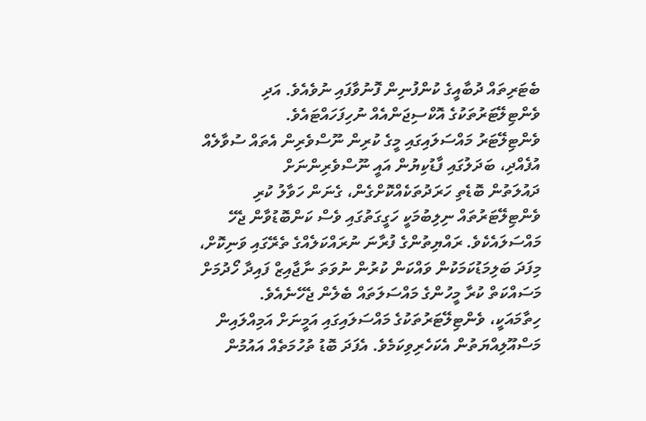ބެޓަރިތައް ދުބާއީގެ ކުންފުނިން ފޮނުވާފައި ނުވެއެވެ. އަދި ވެންޓިލޭޓަރުތަކުގެ އޮކްސިޖަންއެއް ނުހިފަހައްޓައެވެ.
ވެންޓިލޭޓަރު މައްސަލައިގައި މީގެ ކުރިން ނޫސްވެރިން އެތައް ސުވާލެއް އުފެއްދި، ބަދަލުގައި ފާޑުކިޔުން އައީ ނޫސްވެރިންނަށް
ދައުލަތުން ބޮޑެތި ހަރަދުތަކެއްކޮށްގެން، ގެނަން ހަވާލު ކުރި ވެންޓިލޭޓަރުތައް ނިލިބުމަކީ ހަގީގަތުގައި ވެސް ކަންބޮޑުވާން ޖެހޭ މައްސަލައެކެވެ. ރައްޔިތުންގެ ފުރާނަ ނުރައްކަލެއްގެ ތެރޭގައި ވަނިކޮށް، މިފަދަ ބަލިމަޑުކަމަކުން ވައްކަން ކުރުން ނުވަތަ ނާޖާއިޒް ފައިދާ ހޯދުމަށް މަސައްކަތް ކުރާ މީހުންގެ މައްސަލަތައް ބެލެން ޖެހޭނެއެވެ.
ހިތާމައަކީ، ވެންޓިލޭޓަރުތަކުގެ މައްސަލައިގައި އަމީނަށް އަމިއްލައިން މަސްއޫލިއްޔަތުން އެކަހެރިވިކަމެވެ. އެފަދަ ބޮޑު ތުހުމަތެއް އައުމުން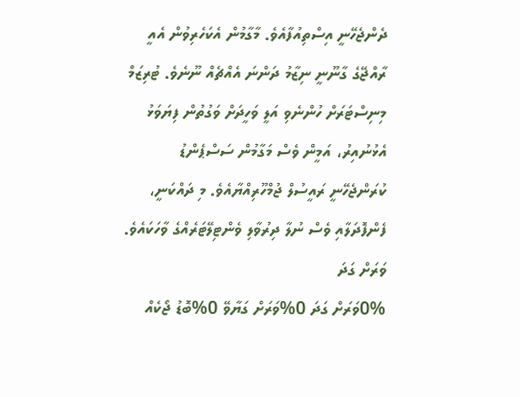ދެންޖެހޭނީ އިސްތިއުފާއެވެ. މާގާމުން އެކަހެރިވުން އެއީ ރާއްޖޭގެ ގާނޫނީ ނިޒާމު ދަންނަ އެއްޗެއް ނޫނެވެ. ޓުރިޒަމް މިނިސްޓަރަށް ހުންނެވި އަލީ ވަހީދަށް ވަގުތުން ފިޔަވަޅު އެޅުނުއިރު، އަމީން ވެސް މަގާމުން ސަސްޕެންޑު ކުރަންޖެހޭނީ ރައީސުލް ޖުމްހޫރިއްޔާއެވެ. މި ދައްކަނީ، ފެންފޮދަލާއި ވެސް ނުލާ ދިރުވާލި ވެންޓިލޭޓަރެއްގެ ވާހަކައެވެ.
ވަރަށް ގަދަ
0%ވަރަށް ގަދަ 0%ވަރަށް ގަޔާވޭ 0%ބޮޑު ޖޯކެއް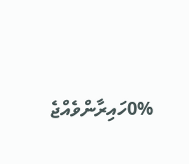0%ހައިރާންވެއްޖެ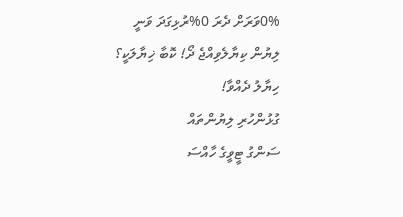0%ވަރަށް ދެރަ 0%ރުޅިގަދަ ވަނީ
ލިޔުން ކިޔާލެވިއްޖެ ދޯ! ކޮބާ ޚިޔާލަކީ؟
ހިޔާލު ދެއްވާ!
ގުޅުންހުރި ލިޔުންތައް
ސަންގު ޓީވީގެ ހާއްސަ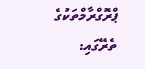ޕްރޮގްރާމްތަކުގެ ތެރޭގައި: